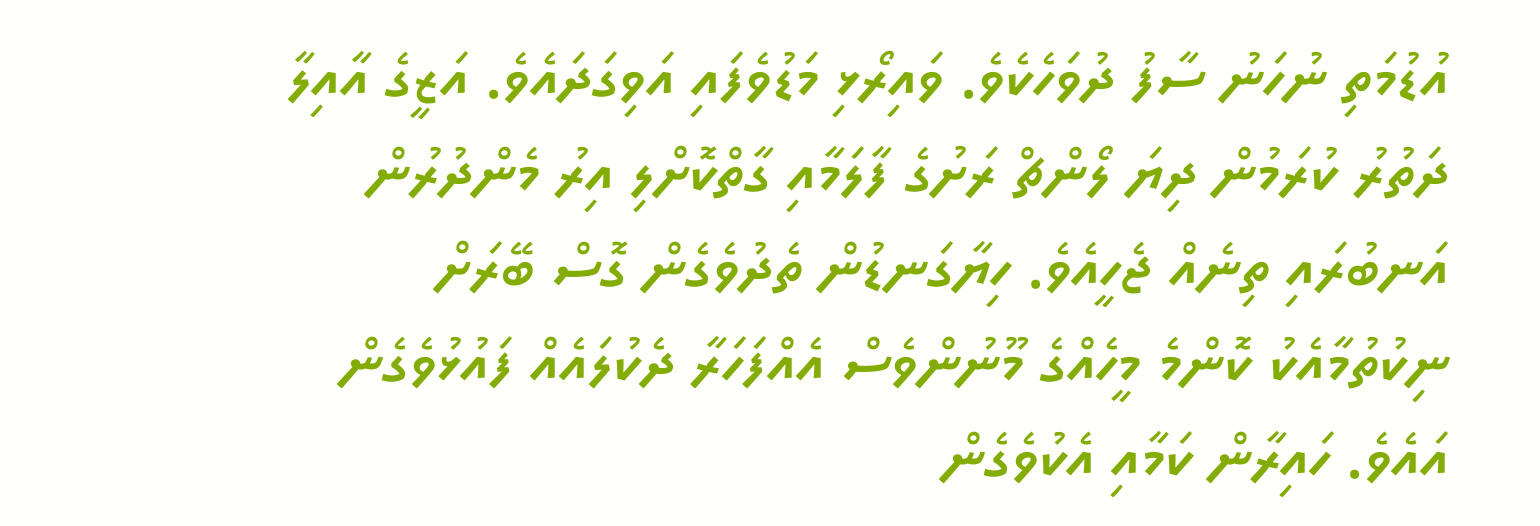އުޑުމަތި ނުހަނު ސާފު ދުވަހެކެވެ. ވައިރޯޅި މަޑުވެފައި އަވިގަދައެވެ. އަޒީގެ އާއިލާ ދަތުރު ކުރަމުން ދިޔަ ލޯންޗް ރަށުގެ ފާލަމާއި ގާތްކޮށްލި އިރު މެންދުރުން އަނބުރައި ތިނެއް ޖެހީއެވެ. ހިޔާގަނޑުން ތެދުވެގެން ގޮސް ބޭރަށް ނިކުތުމާއެކު ކޮންމެ މީހެއްގެ މޫނުންވެސް އެއްފަހަރާ ދެކުލައެއް ފައުޅުވެގެން އައެވެ. ހައިރާން ކަމާއި އެކުވެގެން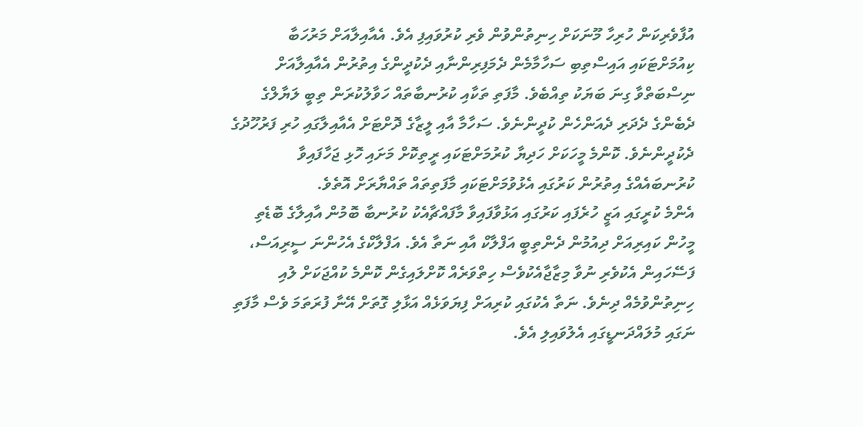އުފާވެރިކަން ހުރިހާ މޫނަކަށް ހިނިތުންވުން ވެރި ކުރުވައިފި އެވެ. އެއާއިލާއަށް މަރުހަބާ ކިއުމަށްޓަކައި އައިސްތިބި ސަހާމާމެން ދެމަފިރިންނާއި ދެކުދީންގެ އިތުރުން އެއާއިލާއަށް ނިސްބަތްވާ ގިނަ ބަޔަކު ތިއްބެވެ. މާފަތި ތަކާއި ކުރުނބާތައް ހަވާލުކުރަން ތިބީ ލަޔާލްގެ ދެބެންގެ ދެދަރި ދެއަންހެން ކުދީންނެވެ. ސަހާމާ އާއި ލީޒާގެ ދޮށްޓަށް އެއާއިލާގައި ހުރި ފަރުހޫދުގެ ދެކުދީންނެވެ. ކޮންމެ މީހަކަށް ހަދިޔާ ކުރުމަށްޓަކައި ރީތިކޮށް މަށައި ހޮޅި ޖަހާފައިވާ ކުރުނބައެއްގެ އިތުރުން ކަރުގައި އެޅުވުމަށްޓަކައި މާފަތިތައް ތައްޔާރަށް އޮތެވެ.
އެންމެ ކުރީގައި އަޒީ ހުރެފައި ކަރުގައި އަޅުވާފައިވާ މާފައްޗާއެކު ކުރުނބާ ބޮމުން އާއިލާގެ ބޮޑެތި މީހުން ކައިރިއަށް ދިއުމުން ދެންތިބީ އަފްލާކް އާއި ނަތާ އެވެ. އަފްލާކްގެ އެހުންނަ ސީރިއަސް، ފަސޭހައިން އެކުވެރި ނުވާ މިޒާޖާއެކުވެސް ހިތްވަރެއް ކޮށްލައިގެން ކޮންމެ ކުއްޖަކަށް ލުއި ހިނިތުންވުމެއް ދިނެވެ. ނަތާ އެކުގައި ކުރިއަށް ފިޔަވަޅެއް އަޅާލި ގޮތަށް އޭނާ ފުރަތަމަ ވެސް މާފަތި ނަގައި މުލައްދަނޑީގައި އެލުވައިލި އެވެ.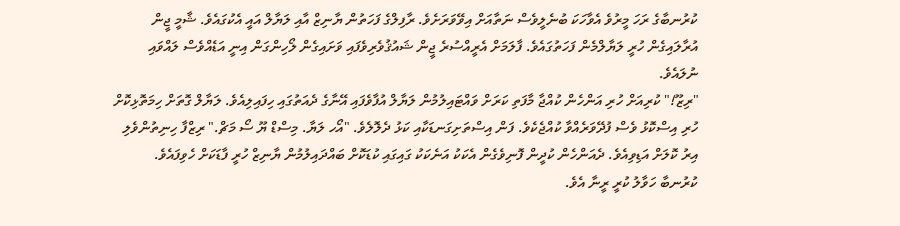ކުރުނބާގެ ރަހަ މީރުވެ އެވާހަކަ ބުނެލީވެސް ނަތާއަށް އިވޭވަރަށެވެ. ރާފިލްގެ ފަހަތުން ޔާނިޒް އާއި ލަޔާލް އައީ އެކުގައެވެ. ޝާމީ ޖީން އުރާލައިގެން ހުރީ ލަޔާލްމެން ފަހަތުގައެވެ. ފާލަމަށް އެރީއްސުރެ ޖީން ޝައުޤުވެރިވެފައި ވަށައިގެން ލޯހިންގަން އިނީ އަޑެއްވެސް ލައްވައި ނުލައެވެ.
"ރިޒޫ!" ކުރިއަށް ހުރި އަންހެން ކުއްޖާ މާފަތި ކަރަށް ވައްޓައިލުމުން ލަޔާލް އުފާވެފައި އޭނާގެ ދެއަތުގައި ހިފައިލިއެވެ. ލަޔާލް ގޮތަށް ހިމަތޮޅިކޮށް ހުރި އިސްކޮޅު ވެސް ފުދޭވަރެއްވާ ކުއްޖެކެވެ. ފަން އިސްތަށިގަނޑަކާއި ކަޅު ދެލޮލެވެ. "އޯހ ލަޔާ. މިސްޑް ޔޫ ސޯ މަޗް." ރިޒްފާ ހިނިތުންވެލި އިރު ކޮލަށް އަޑިވިއެވެ. ދެއަންހެން ކުދީން ފޮނިވެގެން އެކަކު އަނެކަކު ގައިގައި ކުޑަކޮށް ބައްދައިލުމުން ޔާނިޒް ހުރީ ފާޑަކަށް ހެވިފައެވެ. ކުރުނބާ ހަވާލު ކުރީ ރީނާ އެވެ.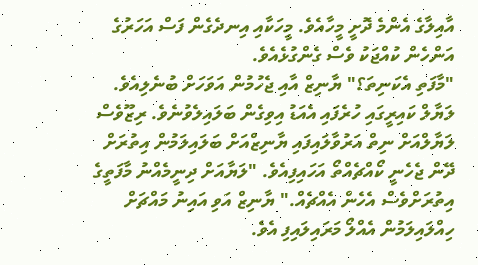އާއިލާގެ އެންމެ ދޮށީ މީހާއެވެ. މީހަކާއި އިނދެގެން ފަސް އަހަރުގެ އަންހެން ކުއްޖަކު ވެސް ގެންގުޅެއެވެ.
"މާފަތި އެކަނިތަ؟" ޔާނިޒް އާއި ޖެހުމުން އަވަހަށް ބުނެލިއެވެ. ލަޔާލް ކައިރީގައި ހުރެފައި އެއަޑު އިވިގެން ބަލައިލެވުނެވެ. ރިޒޫވެސް ލަޔާލްއަށް ނިތް އަރުވާލައިފައި ޔާނިޒްއަށް ބަލައިލަމުން އިތުރަށް ދޭން ޖެހެނީ ކޯއްޗެއްތޯ އަހައިފިއެވެ. "ލަޔާއަށް ދިނީމެއްނު މާފަތީގެ އިތުރަށްވެސް އެހެން އެއްޗެއް." ޔާނިޒް އަވި އައިނު މައްޗަށް ހިއްލައިލަމުން އެއްލޯ މަރައިލައިފި އެވެ.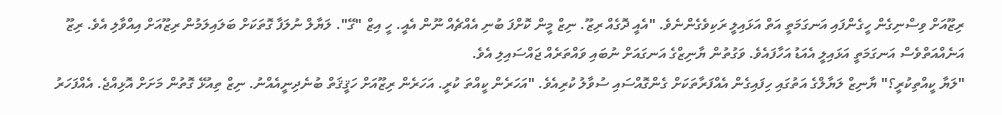ރިޒޫއަށް ވިސްނިގެން ހީގެންފައި އަނގަމަތީ އަތް އަޅައިލީ ރަކިވެގެންނެވެ. "އެއީ ދޮގެއް ރިޒޫ. ނިޒް މީން ކޮށްފަ ބުނި އެއްޗެއް ނޫން އެއީ. ހީ އިޒް "ގޭ". ލަޔާލް ނުލަފާ ގޮތަކަށް ބަލައިލަމުން ރިޒޫއަށް އިއްވާލި އެވެ. ރިޒޫ އަނެއްއަތްވެސް އަނގަމަތީ އަޅައިލީ އެއަޑު އަހާފައެވެ. ވަގުތުން ޔާނިޒްގެ އަނގައަށް ނުބައި ވައްތަރެއް ޖައްސައިލި އެވެ.
"ލަޔާ ކީއްތިކުރީ؟" ޔާނިޒް ލަޔާލްގެ އަތުގައި ހިފައިގެން އެއްފަރާތަކަށް ގެންގޮއްސައި ސުވާލު ކުރިއެވެ. "އަހަރެން ކީއްތަ ކުރީ. އަހަރެން ރިޒޫއަށް ހަޤީޤަތް ބުނެދިނީއެއްނު. ނިޒް ތިއުޅޭ ގޮތުން މަށަށް އޮޅިއްޖެ. އެއްފަހަރު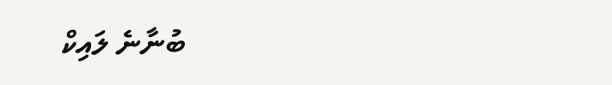ބުނާނެ ލައިކް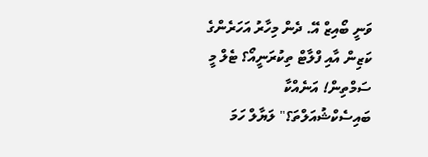ވަނީ ބޯއިޒް އޭ. ދެން މިހާރު އަހަރެންގެ ކަޒިން އާއި ފްލާޓް ތިކުރަނީއޯ؟ ޓެލް މީ ސަމްތިން! އަނެއްކާ ބައިސެކްޝުއަލްތަ؟" ލަޔާލް ހަމަ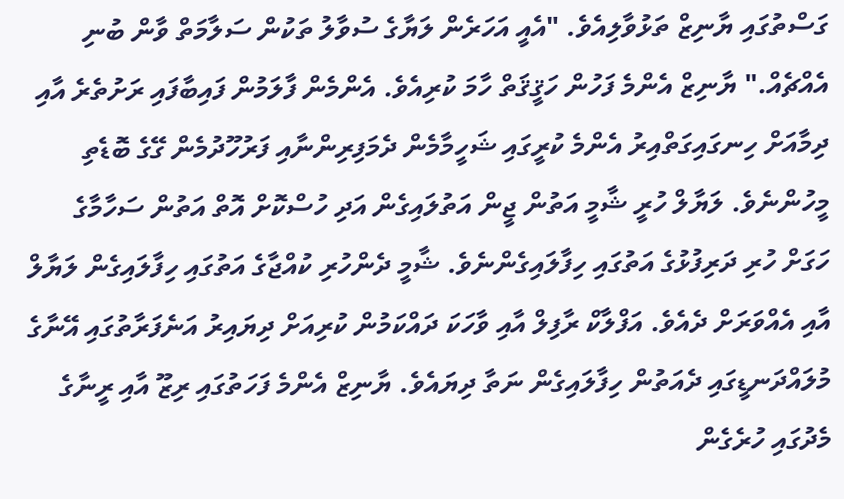ގަސްތުގައި ޔާނިޒް ތަޅުވާލިއެވެ. "އެއީ އަހަރެން ލަޔާގެ ސުވާލު ތަކުން ސަލާމަތް ވާން ބުނި އެއްޗެއް." ޔާނިޒް އެންމެ ފަހުން ހަޤީޤަތް ހާމަ ކުރިއެވެ. އެންމެން ފާލަމުން ފައިބާފައި ރަށުތެރެ އާއި ދިމާއަށް ހިނގައިގަތްއިރު އެންމެ ކުރީގައި ޝަހީމާމެން ދެމަފިރިންނާއި ފަރުހޫދުމެން ގޭގެ ބޮޑެތި މީހުންނެވެ. ލަޔާލް ހުރީ ޝާމީ އަތުން ޖީން އަތުލައިގެން އަދި ހުސްކޮށް އޮތް އަތުން ސަހާމާގެ ހަގަށް ހުރި ދަރިފުޅުގެ އަތުގައި ހިފާލައިގެންނެވެ. ޝާމީ ދެންހުރި ކުއްޖާގެ އަތުގައި ހިފާލައިގެން ލަޔާލް އާއި އެއްވަރަށް ދެއެވެ. އަފްލާކް ރާފިލް އާއި ވާހަކަ ދައްކަމުން ކުރިއަށް ދިޔައިރު އަނެފަރާތުގައި އޭނާގެ މުލައްދަނޑީގައި ދެއަތުން ހިފާލައިގެން ނަތާ ދިޔައެވެ. ޔާނިޒް އެންމެ ފަހަތުގައި ރިޒޫ އާއި ރީނާގެ މެދުގައި ހުރެގެން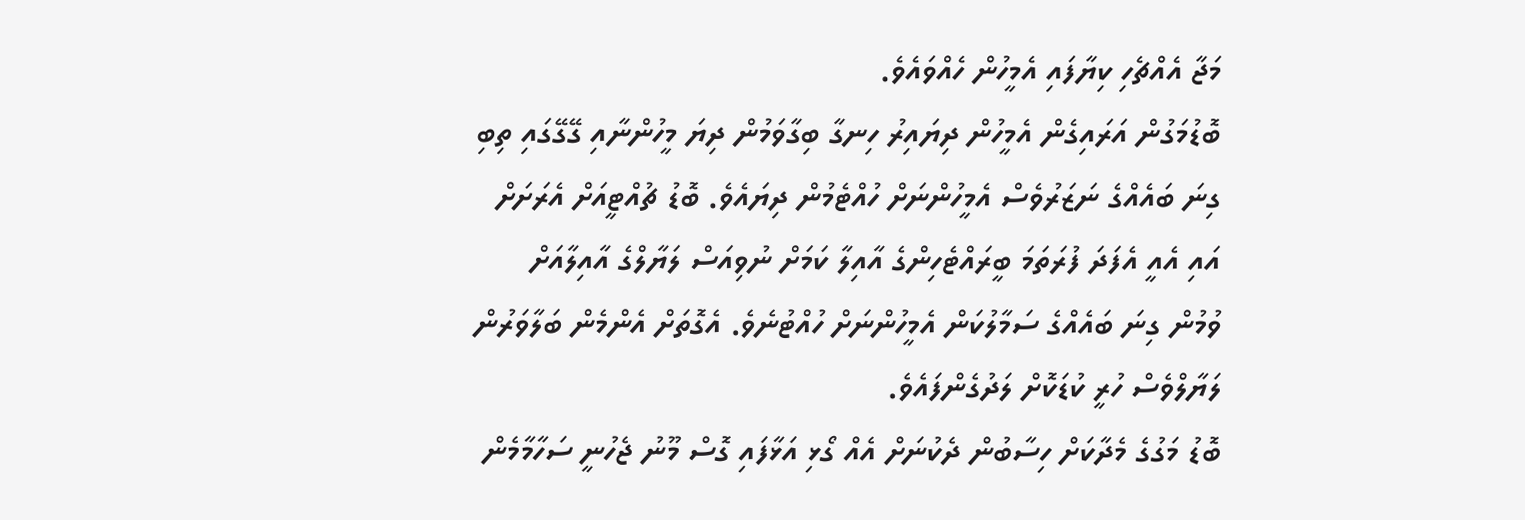މަޖާ އެއްޗެހި ކިޔާފައި އެމީހުން ހެއްވައެވެ.
ބޮޑުމަގުން އަރައިގެން އެމީހުން ދިޔައިރު ހިނގާ ބިގާވަމުން ދިޔަ މީހުންނާއި ގޭގޭގައި ތިބި ގިނަ ބައެއްގެ ނަޒަރުވެސް އެމީހުންނަށް ހުއްޓެމުން ދިޔައެވެ. ބޮޑު ޗުއްޓީއަށް އެރަށަށް އައި އެއީ އެފަދަ ފުރަތަމަ ބީރައްޓެހިންގެ އާއިލާ ކަމަށް ނުވިއަސް ލަޔާލްގެ އާއިލާއަށް ވުމުން ގިނަ ބައެއްގެ ސަމާލުކަން އެމީހުންނަށް ހުއްޓުނެވެ. އެގޮތަށް އެންމެން ބަލާވަރުން ލަޔާލްވެސް ހުރީ ކުޑަކޮށް ލަދުގެންފައެވެ.
ބޮޑު މަގުގެ މެދާކަށް ހިސާބުން ދެކުނަށް އެއް ގޯޅި އަޅާފައި ގޮސް މޫނު ޖެހުނީ ސަހާމާމެން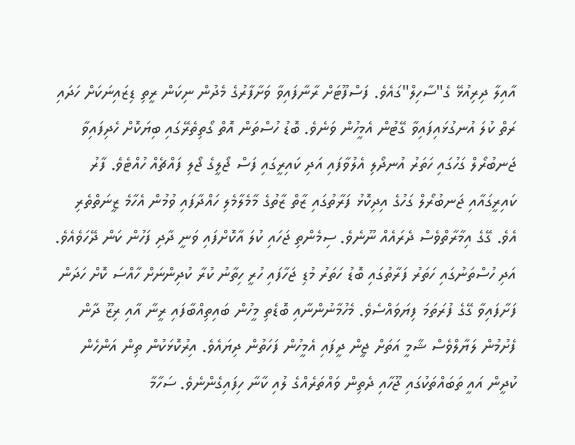އާއިލާ ދިރިއުޅޭ ގެ"ސާހިލް"ގައެވެ. ފަސްފޫޓަށް ރާނާފައިވާ ވަށާފާރުގެ މެދުން ނިކަން ރީތި ޑިޒައިނަކަށް ހަދައި ރަތް ކުލަ އުނގުޅައިފައިވާ ގޭޓުން އެމީހުން ވަނެވެ. ބޮޑު ހުސްތަން އޮތް ގޯތިތެރޭގައި ބިޔަކޮށް ހެދިފައިވާ ޖަނބުރޯލް ގަހުގައި ހަތަރު އުނދޯލި އެލުވާފައި އަދި ކައިރީގައި ފަސް ޖޯލީގެ ޖޯލި ފައްޗެއް ހުއްޓެވެ. ފާރު ކައިރީގައާއި ޖަނބުރޯލް ގަހުގެ އިދިކޮޅު ފަރާތުގައި ޒާތް ޒާތުގެ މާމެލާމެލި ހައްދާފައި ވުމުން އެހާމެ ޒީނަތްތެރި އެވެ. ގޭގެ އިމާރާތްވެސް ދެރައެއް ނޫނެވެ. ސިމެންތި ޖަހައި ކުލަ އާކޮށްފައި ވަނީ ދާދި ފަހުން ކަން ދޭހަވެއެވެ. އަދި ހުސްތަނުގައި ހަތަރު ފަރާތުގައި ބޮޑު ހަތަރު މުޑި ޖަހާފައި ހުރީ ހިތާނު ކުރާ ކުދިންނަށް ހާއްސަ ކޮށް ހަދަން ފަށާފައިވާ ގޭގެ ފުރަތަމަ ފިޔަވައްސެވެ. މެހުމާނުންނާއި ބޮޑެތި މީހުން ބައިތިއްބާފައި ރީނާ އާއި ރިޒޫ ދާން ފެށުމުން ލަޔާލްވެސް ޝާމީ އަތަށް ޖީން ދީފައި އެމީހުން ފަހަތުން ދިޔައެވެ. އިރުކޮޅަކުން ތިން އަންހެން ކުދީން އައީ ތަބައްތަކުގައި ޖޫހާއި ދެތިން ވައްތަރެއްގެ ލުއި ކާނާ ހިފައިގެންނެވެ. ސަހާމާ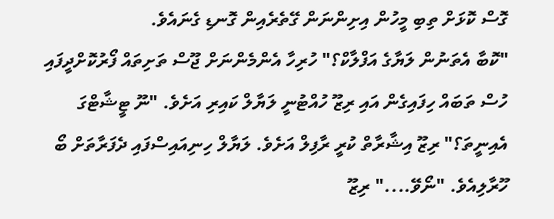ގޮސް ކޮޅަށް ތިބި މީހުން އިށިންނަން ގޭތެރެއިން ގޮނޑި ގެނައެވެ.
"ކޮބާ އެތަނުން ލަޔާގެ އަފްލާކް؟" ހުރިހާ އެންމެންނަށް ޖޫސް ތަށިތައް ފޯރުކޮށްދީފައި ހުސް ތަބައް ހިފައިގެން އައި ރިޒޫ ހުއްޓުނީ ލަޔާލް ކައިރި އަށެވެ. "ނޫ ޓީޝާޓްގަ އެއިނީތަ؟" ރިޒޫ އިޝާރާތް ކުރީ ރާފިލް އަށެވެ. ލަޔާލް ހިނިއައިސްފައި ދެފަރާތަށް ބޯ ހޫރާލިއެވެ. "ނޯވޭ...." ރިޒޫ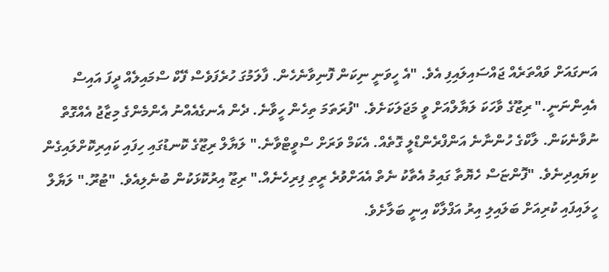އަނގައަށް ވައްތަރެއް ޖައްސައިލައިފި އެވެ. "އެ ހީވަނީ ނިކަން ފޮނިވާނެހެން. ފާލަމުގަ ހުރެފަވެސް ފޭކް ސްމައިލެއް ދީފަ އައިސް އެއިންނަނީ." ރިޒޫގެ ވާހަކަ ލަޔާލްއަށް ވީ މަޖަލަކަށެވެ. "ފުރަތަމަ ތިހެން ހީވާނެ. ދެން އެނގެއެއްނު އެންމެންގެ މިޒާޖު އެއްގޮތް ނުވާނެކަން. ލާކްގެ ހުންނާނެ އަންފްރެންޑްލީ ގޮތެއް. އެކަމް ވަރަށް ސްވީޓްވާނެ." ލަޔާލް ރިޒޫގެ ކޮނޑުގައި ހިފައި ކައިރިކޮށްލައިގެން ކިޔައިދިނެވެ. "ފޮންޏަސް ހެޔޮތާ ގައިމު އެތާކު ނެތް އެއަށްވުރެ ރީތި ފިރިހެނެއް." ރިޒޫ އިރުކޮޅަކުން ބުނެލިއެވެ. "ޓުރޫ." ލަޔާލް ހީލައިފައި ކުރިއަށް ބަލައިލި އިރު އަފްލާކް އިނީ ބަލާށެވެ.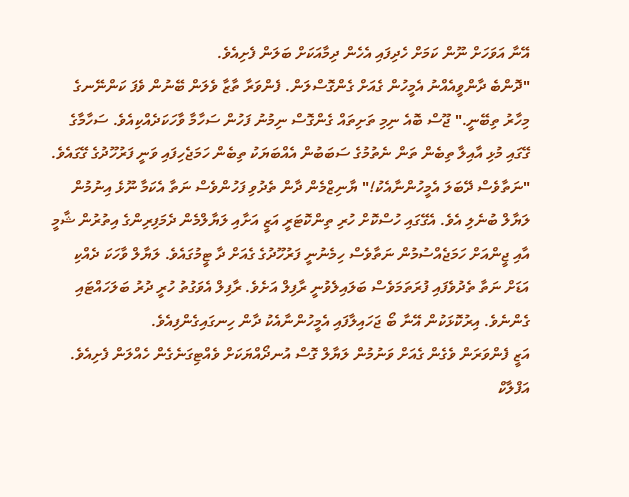އޭނާ އަވަހަށް ނޫން ކަމަށް ހެދިފައި އެހެން ދިމާއަކަށް ބަލަން ފެށިއެވެ.
"ދޮންބެ ދާންވީއެއްނު އެމީހުން ގެއަށް ގެންގޮސްލަން. ފެންވަރާ ތާޒާ ވެލަން ބޭނުން ވެފަ ކަންނޭނގެ މިހާރު ތިބޭނީ." ޖޫސް ބޮއެ ނިމި ތަށިތައް ގެންގޮސް ނިމުނު ފަހުން ސަހާމާ ވާހަކަދެއްކިއެވެ. ސަހާމާގެ ގޭގައި މުޅި އާއިލާ ތިބެން ތަން ނެތުމުގެ ސަބަބުން އެއްބަޔަކު ތިބެން ހަމަޖެހިފައި ވަނީ ފަރުހޫދުގެ ގޭގައެވެ. "ނަތާވެސް ދޭބަލަ އެމީހުންނާއެކު!" ޔާނިޒްމެން ދާން ތެދުވި ފަހުންވެސް ނަތާ އެކަމާ ނޫޅެ އިނުމުން ލަޔާލް ބުނެލި އެވެ. އެގޭގައި ހުސްކޮށް ހުރި ތިންކޮޓަރީ އަޒީ އަށާއި ލަޔާލްމެން ދެމަފިރިންގެ އިތުރުން ޝާމީ އާއި ޖީންއަށް ހަމަޖެއްސުމުން ނަތާވެސް ހިމެނުނީ ފަރުހޫދުގެ ގެއަށް ދާ ޓީމުގައެވެ. ލަޔާލް ވާހަކަ ދެއްކި އަޑަށް ނަތާ ތެދުވެފައި ފުރަތަމަވެސް ބަލައިލެވުނީ ރާފިލް އަށެވެ. ރާފިލް އެވަގުތު ހުރީ ދުރު ބަލަހައްޓައި ގެންނެވެ. އިރުކޮޅަކުން އޭނާ ބޯ ޖަހައިލާފައި އެމީހުންނާއެކު ދާން ހިނގައިގެންފިއެވެ.
އަޒީ ފެންވަރަން ވެގެން ގެއަށް ވަނުމުން ލަޔާލް ގޮސް އުނދޯއްޔަކަށް ވެއްޓިގަނެގެން ހެއްލަން ފެށިއެވެ. އަފްލާކް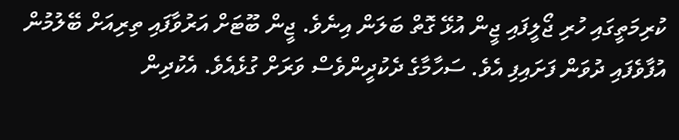ކުރިމަތީގައި ހުރި ޖޯލީފައި ޖީން އުޅޭ ގޮތް ބަލަން އިނެވެ. ޖީން ބޫޓަށް އަރުވާފައި ތިރިއަށް ބޭލުމުން އުފާވެފައި ދުވަން ފަށައިފި އެވެ. ސަހާމާގެ ދެކުދީންވެސް ވަރަށް ގުޅެއެވެ. އެކުދިން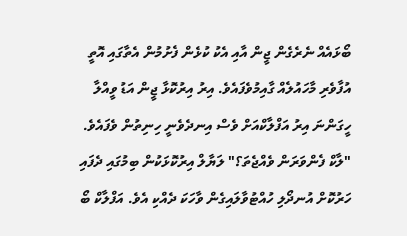ބޯޅައެއް ނެރެގެން ޖީން އާއި އެކު ކުޅެން ފެށުމުން އެތާގައި އޮތީ އުފާވެރި މާހައުލެއް ގާއިމުވެފައެވެ. އިރު އިރުކޮޅާ ޖީން އަޑު ވީއްލާ ހީގަންނަ އިރު އަފްލާކްއަށް ވެސް އިނދެވެނީ ހިނިތުން ވެފައެވެ.
"ލާކް ފެންވަރަން ވެއްޖެތަ؟" ލަޔާލް އިރުކޮޅަކުން ބިމުގައި ދެފައި ހަރުކޮށް އުނދޯލި ހުއްޓުވާލައިގެން ވާހަކަ ދެއްކި އެވެ. އަފްލާކް ބޯ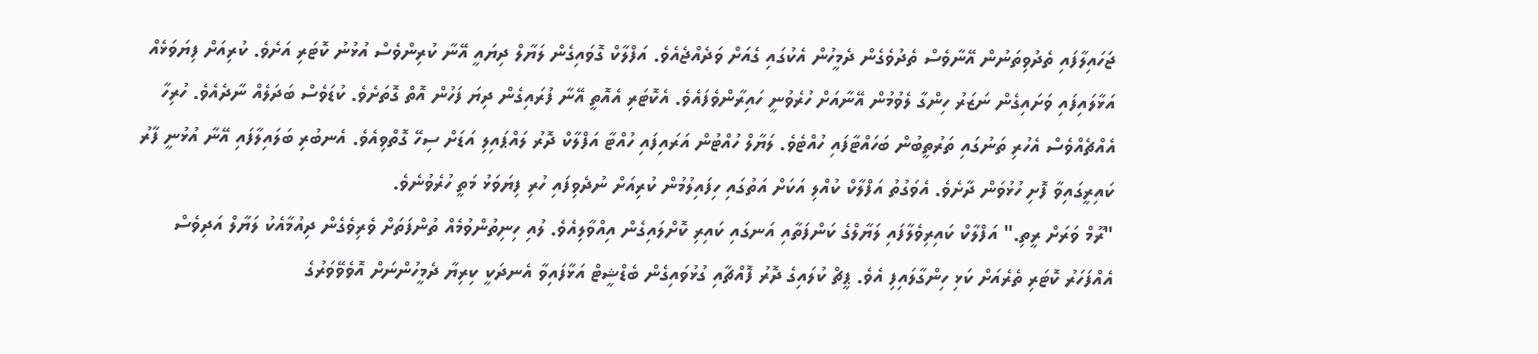ޖަހައިލާފައި ތެދުވިތަނުން އޭނާވެސް ތެދުވެގެން ދެމީހުން އެކުގައި ގެއަށް ވަދެއްޖެއެވެ. އަފްލާކް ގޮވައިގެން ލަޔާލް ދިޔައީ އޭނާ ކުރިންވެސް އުޅުނު ކޮޓަރި އަށެވެ. ކުރިއަށް ފިޔަވަޅެއް އަޅާލައިފައި ވަށައިގެން ނަޒަރު ހިންގާ ލެވުމުން އޭނާއަށް ހުރެވުނީ ހައިރާންވެފައެވެ. އެކޮޓަރި އެއޮތީ އޭނާ ފުރައިގެން ދިޔަ ފަހުން އޮތް ގޮތަށެވެ. ކުޑަވެސް ބަދަލެއް ނާދެއެވެ. ހުރިހާ އެއްޗެއްވެސް އެހުރި ތަނުގައި ތަރުތީބުން ބަހައްޓާފައި ހުއްޓެވެ. ލަޔާލް ހުއްޓުން އަރައިފައި ހުއްޓާ އަފްލާކް ދޮރު ލައްޕައިލި އަޑަށް ސިހޭ ގޮތްވިއެވެ. އެނބުރި ބަލައިލާފައި އޭނާ އުޅުނީ ފާރު ކައިރީގައިވާ ފޮށި ހުޅުވަން ދާށެވެ. އެވަގުތު އަފްލާކް ކުއްލި އަކަށް އަތުގައި ހިފައިލުމުން ކުރިއަށް ނުދެވިފައި ހުރި ފިޔަވަޅު މަތީ ހުރެވުނެވެ.
"ރޫމް ވަރަށް ރީތި." އަފްލާކް ކައިރިވެލާފައި ލަޔާލްގެ ކަންފަތާއި އަނގައި ކައިރި ކޮށްލައިގެން އިއްވާލިއެވެ. ލުއި ހިނިތުންވުމެއް ތުންފަތަށް ވެރިވެގެން ދިއުމާއެކު ލަޔާލް އަދިވެސް އެއްފަހަރު ކޮޓަރި ތެރެއަށް ކަޅި ހިންގާލައިފި އެވެ. ޕީޗް ކުލައިގެ ދޮރު ފޮއްޗާއި ގުޅުވައިގެން ބެޑްޝީޓް އަޅާފައިވާ އެނދަކީ ކިރިޔާ ދެމީހުންނަށް އޮވެވޭވަރުގެ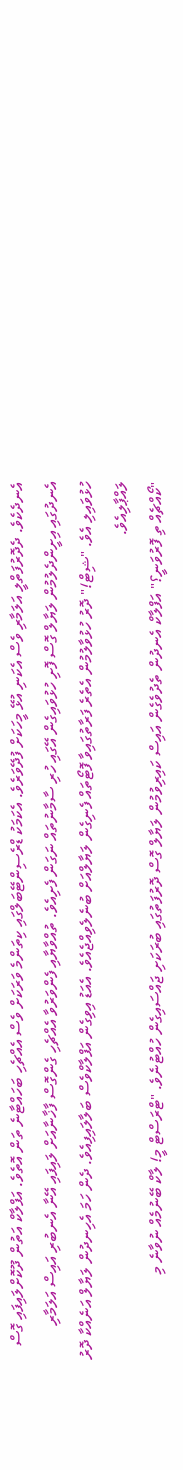އެނދެކެވެ. ދެދޮރުފަތްލީ އަލަމާރި ވެސް އެކަނި އުޅޭ މީހަކަށް ފުދޭވަރެވެ. އެކަމަކު ޑްރެސިންޓޭބަލްގައި ކިތަންމެ ވަރަކަށް ވެސް އެއްޗެހި ބަހައްޓާނެ ތަން އޮތެވެ. އަފްލާކް އަތުން ދޫކޮށްލައިފައި ގޮސް އެނދުގައި އިށީންދެލުމުން ލަޔާލް ގޮސް ފޮށި ހުޅުވައިގެން އޭގައި ހުރި ސާމާނުތައް ނަގަން ފެށިއެވެ. ތުއްވާޔާއި ފެންވަރުވާ އެއްޗެހި ގެންގޮސް ފާޚާނާއަށް ލައިފައި އޭނާ އެނބުރި އައިސް އަލަމާރި ހުޅުވައިލި އެވެ. "ޝިޓް!" ދޮރު ހުޅުވާލުމުން އެތެރެ ފަރާތުގައިވާ ފޮޓޯތައް ފެނިގެން ލަޔާލްއަށް ބުނެލެވިއްޖެއެވެ. އެއަޑު އިވިގެން އަފްލާކްވެސް ބަލާލައިފިއެވެ. ދެން ހަމަ އެހިނދުން ލަޔާލް އަނެއްކާ ދޮރު ލައްޕާލިއެވެ.
"ކޯއްޗެއް ތި ފޮރުވަނީ؟" އަފްލާކް އެނދުން ތެދުވެގެން އައިސް ކައިރިވުމުން ލަޔާލް ގޮސް ދޮރުފަތުގައި ބުރަކަށި ޖައްސައިގެން ހުއްޓުނެވެ. "ޓްރަސްޓް މީ! ލާކް ބޭނުމެއް ނުވާނެ މި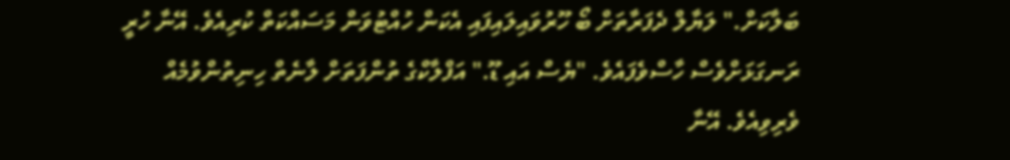ބަލާކަށް." ލަޔާލް ދެފަރާތަށް ބޯ ހޫރުވައިލައިފައި އެކަން ހުއްޓުވަން މަސައްކަތް ކުރިއެވެ. އޭނާ ހުރީ ރަނގަޅަށްވެސް ހާސްވެފައެވެ. "ޔެސް އައި ޑޫ." އަފްލާކްގެ ތުންފަތަށް ލާނެތް ހިނިތުންވުމެއް ވެރިވިއެވެ. އޭނާ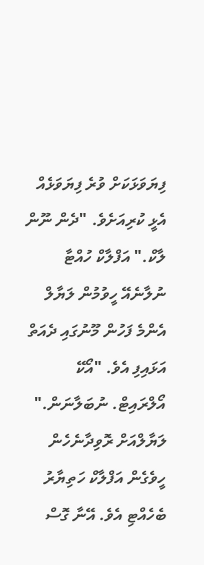ފިޔަވަޅަކަށް ވުރެ ފިޔަވަޅެއް އެޅީ ކުރިއަށެވެ. "ދެން ނޫން ލާކް." އަފްލާކް ހުއްޓާ ނުލާނެއޭ ހީވުމުން ލަޔާލް އެންމެ ފަހުން މޫނުގައި ދެއަތް އަޅައިފި އެވެ. "އޯކޭ އޯލްރައިޓް. ނުބަލާނަން." ލަޔާލްއަށް ރޮވިދާނެހެން ހީވެގެން އަފްލާކް ހަތިޔާރު ބެހެއްޓި އެވެ. އޭނާ ގޮސް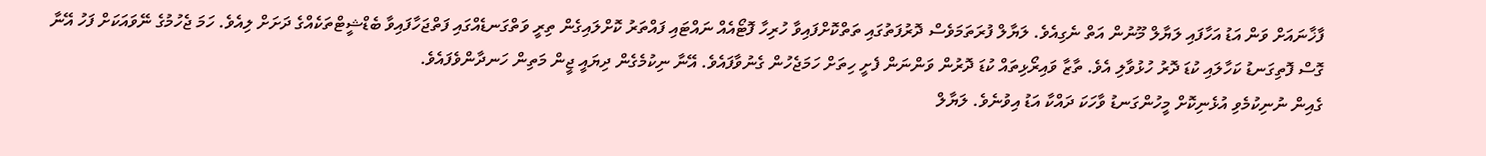ފާޚާނައަށް ވަން އަޑު އަހާފައި ލަޔާލް މޫނުން އަތް ނެގިއެވެ. ލަޔާލް ފުރަތަމަވެސް ދޮރުފަތުގައި ތަތްކޮށްފައިވާ ހުރިހާ ފޮޓޯއެއް ނައްޓައި ފައްތަރު ކޮށްލައިގެން ތިރީ ވަތްގަނޑެއްގައި ފަތްޖަހާފައިވާ ބެޑްޝީޓްތަކެއްގެ ދަށަށް ލިއެވެ. ހަމަ ޖެހުމުގެ ނޭވައަކަށް ފަހު އޭނާ ގޮސް ފޮތިގަނޑު ކަހާލައި ކުޑަ ދޮރު ހުޅުވާލި އެވެ. ތާޒާ ވައިރޯޅިތައް ކުޑަ ދޮރުން ވަންނަން ފެށީ ހިތަށް ހަމަޖެހުން ގެނުވާފައެވެ. އޭނާ ނިކުމެގެން ދިޔައީ ޖީން މަތިން ހަނދާންވެފައެވެ.
ގެއިން ނުނިކުމެވި އުޅެނިކޮށް މީހުންގަނޑު ވާހަކަ ދައްކާ އަޑު އިވުނެވެ. ލަޔާލް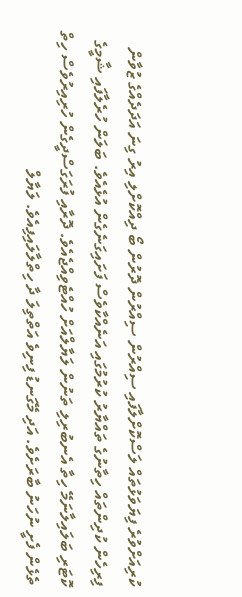ކުރިއަށްވުރެ ފިޔަވަޅުތައް ލަސްކޮށްލާފައި ސިއްރުން ސިއްރުން ދޮރުން ބޯ ދިއްކޮށްލި އިރު ގިނަ އަދަދެއްގެ ޒުވާން ފިރިހެން ކުދިންތައް ހިތާނުގެ ތައްޔާރު ކުރުމުގައި އަނެއްކާވެސް ފަށައިގަނެގެން އުޅެއެވެ. ބަލަން ހުރެލާފައި ޝާމީގެ ކޮޓަރި ބަލައިލާނަމޭ ހިތާ އެނބުރިލި ތަނުން ލަޔާލްއަށް ހުއްޓެވިއްޖެއެވެ. ދޮރާއި ފުރަގަސްދީގެން ހުރިއިރުވެސް ހިތް ތެޅެން ފެށީ ނުހަނު ބާރަށެވެ. އަދި މޭގަނޑު ފިނިވެ އަތްތިލަ ދާ ހިތްލާލައިފިއެވެ. ލަޔާލް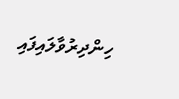ހިންދިރުވާލައިފައި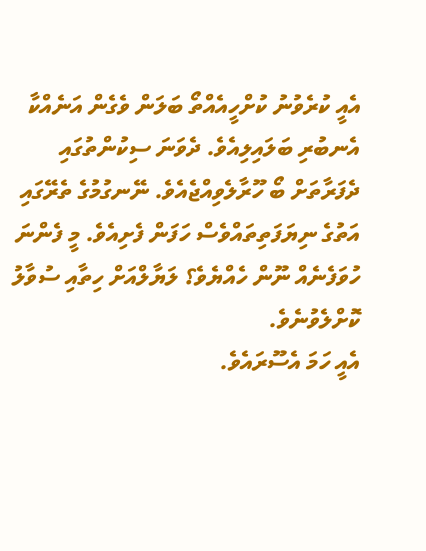އެއީ ކުރެވުނު ކުށްހީއެއްތޯ ބަލަން ވެގެން އަނެއްކާ އެނބުރި ބަލައިލިއެވެ. ދެވަނަ ސިކުންތުގައި ދެފަރާތަށް ބޯ ހޫރާލެވިއްޖެއެވެ. ނޭނގުމުގެ ތެރޭގައި އަތުގެ ނިޔަފަތިތައްވެސް ހަފަން ފެށިއެވެ. މީ ފެންނަ ހުވަފެނެއް ނޫން ހެއްޔެވެ؟ ލަޔާލްއަށް ހިތާއި ސުވާލު ކޮށްލެވުނެވެ.
އެއީ ހަމަ އެސޫރައެވެ.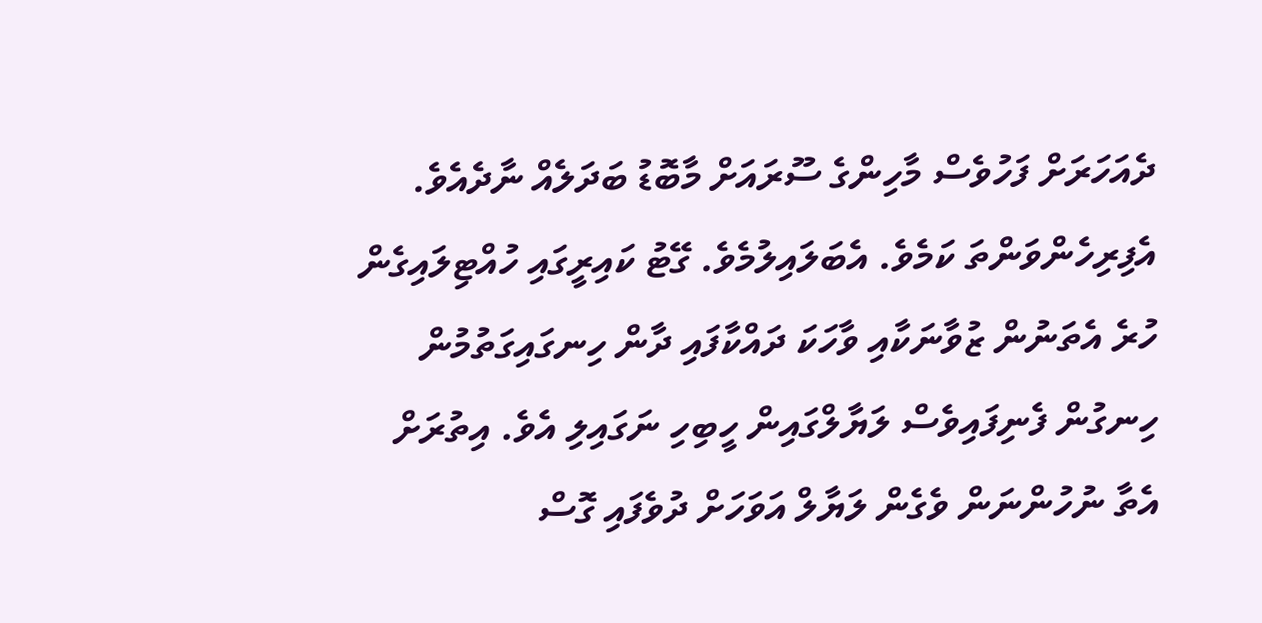ދެއަހަރަށް ފަހުވެސް މާހިންގެ ސޫރައަށް މާބޮޑު ބަދަލެއް ނާދެއެވެ. އެފިރިހެންވަންތަ ކަމެވެ. އެބަލައިލުމެވެ. ގޭޓު ކައިރީގައި ހުއްޓިލައިގެން ހުރެ އެތަނުން ޒުވާނަކާއި ވާހަކަ ދައްކާފައި ދާން ހިނގައިގަތުމުން ހިނގުން ފެނިފައިވެސް ލަޔާލްގައިން ހީބިހި ނަގައިލި އެވެ. އިތުރަށް އެތާ ނުހުންނަން ވެގެން ލަޔާލް އަވަހަށް ދުވެފައި ގޮސް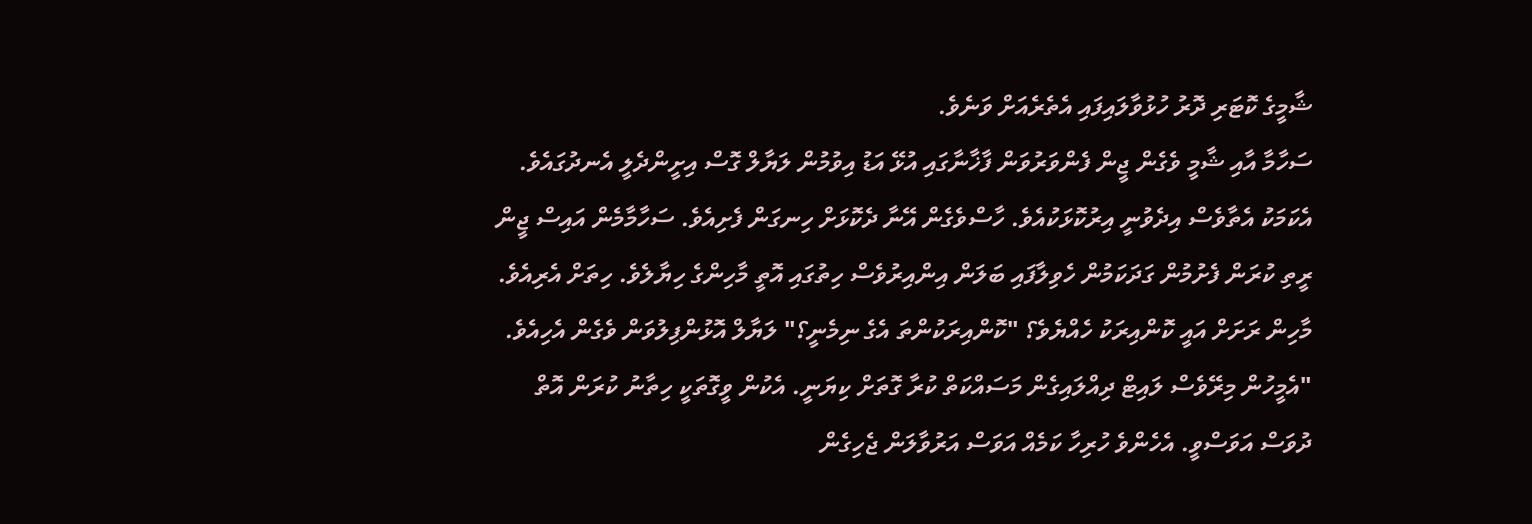ޝާމީގެ ކޮޓަރި ދޮރު ހުޅުވާލައިފައި އެތެރެއަށް ވަނެވެ.
ސަހާމާ އާއި ޝާމީ ވެގެން ޖީން ފެންވަރުވަން ފާޚާނާގައި އުޅޭ އަޑު އިވުމުން ލަޔާލް ގޮސް އިށީންދެލީ އެނދުގައެވެ. އެކަމަކު އެތާވެސް އިދެވުނީ އިރުކޮޅަކުއެވެ. ހާސްވެގެން އޭނާ ދެކޮޅަށް ހިނގަން ފެށިއެވެ. ސަހާމާމެން އައިސް ޖީން ރީތި ކުރަން ފެށުމުން ގަދަކަމުން ހެވިލާފައި ބަލަން އިންއިރުވެސް ހިތުގައި އޮތީ މާހިންގެ ހިޔާލެވެ. ހިތަށް އެރިއެވެ. މާހިން ރަށަށް އައީ ކޮންއިރަކު ހެއްޔެވެ؟ "ކޮންއިރަކުންތަ އެގެ ނިމެނީ؟" ލަޔާލް އޮޅުންފިލުވަން ވެގެން އެހިއެވެ. "އެމީހުން މިރޭވެސް ލައިޓް ދިއްލައިގެން މަސައްކަތް ކުރާ ގޮތަށް ކިޔަނީ. އެކުން ވީގޮތަކީ ހިތާނު ކުރަން އޮތް ދުވަސް އަވަސްވީ. އެހެންވެ ހުރިހާ ކަމެއް އަވަސް އަރުވާލަން ޖެހިގެން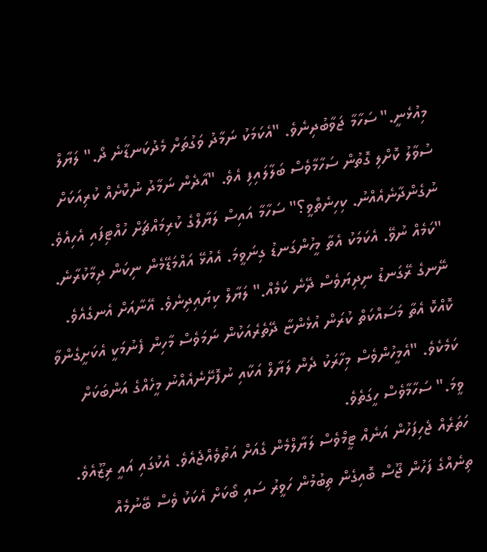މިއުޅެނީ." ސަހާމާ ޖަވާބުދިނެވެ. "އެކަމަކު ނަމާދު ވަގުތަށް މެދުކަނޑާނެ ދޯ." ލަޔާލް ސުވާލު ކޮށްލި ގޮތުން ސަހާމާވެސް ބަލާލައިފި އެވެ. "އާދެން ނަމާދު ނުކޮށެއް ކުރިއަކަށް ނުގެންދާނެއެއްނު. ކިހިނެތްވީ؟" ސަހާމާ އައިސް ލަޔާލްގެ ކުރިމައްޗަށް ހުއްޓިފައި އެހިއެވެ. "ކަމެއް ނުވޭ. އެކަމަކު އެތާ މީހުންގަނޑު ގިނަވީމަ. އެއުޅޭ އައްމަޑޭމެން ނިކަން ދިމާކުރާނެ. ނޭނގެ ރޭގަނޑު ނިދިޔަވެސް ދޭނެ ކަމެއް." ލަޔާލް ކިޔައިދިނެވެ. އޭނާއަށް އެނގެއެވެ. ކޮއްކޮ އެތާ މަސައްކަތް ކުރަން އުޅެންޏާ ދޭތެރެއަކުން ނަމަވެސް މާހިން ފެނުމަކީ އެކަށީގެންވާ ކަމެކެވެ. "އެމީހުންވެސް މިހާރަކު ދެން ލަޔާލް އަކާއި ނުފޮށޭނެއެއްނު މީހެއްގެ އަންބަކަށް ވީމަ." ސަހާމާވެސް ހީގަތެވެ.
ހަތަރެއް ޖެހިފަހުން އަނެއް ޓީމްވެސް ލަޔާލްމެން ގެއަށް އަތުވެއްޖެއެވެ. އެކުގައި އައީ ރިޒޫއެވެ. ތިނެއްގެ ފަހުން ޖޫސް ބޮއިގެން ތިބުމުން ހަވީރު ސައި ބޯކަށް އެކަކު ވެސް ބޭނުމެއް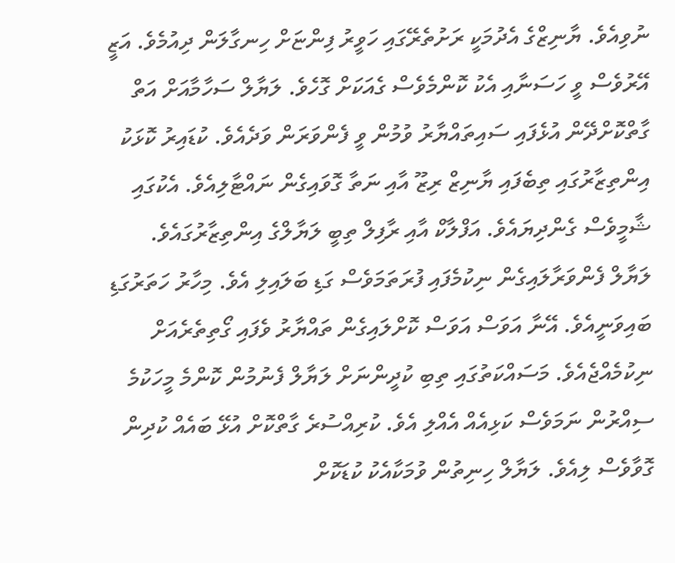ނުވިއެވެ. ޔާނިޒްގެ އެދުމަކީ ރަށުތެރޭގައި ހަވީރު ފިންޏަށް ހިނގާލަން ދިއުމެވެ. އަޒީ އޭރުވެސް ވީ ހަސަނާއި އެކު ކޮންމެވެސް ގެއަކަށް ގޮހެވެ. ލަޔާލް ސަހާމާއަށް އަތް ގާތްކޮށްދޭން އުޅެފައި ސައިތައްޔާރު ވުމުން ވީ ފެންވަރަން ވަދެއެވެ. ކުޑައިރު ކޮޅަކު އިންތިޒާރުގައި ތިބެފައި ޔާނިޒް ރިޒޫ އާއި ނަތާ ގޮވައިގެން ނައްޓާލިއެވެ. އެކުގައި ޝާމީވެސް ގެންދިޔައެވެ. އަފްލާކް އާއި ރާފިލް ތިބީ ލަޔާލްގެ އިންތިޒާރުގައެވެ.
ލަޔާލް ފެންވަރާލައިގެން ނިކުމެފައި ފުރަތަމަވެސް ގަޑި ބަލައިލި އެވެ. މިހާރު ހަތަރުގަޑި ބައިވަނީއެވެ. އޭނާ އަވަސް އަވަސް ކޮށްލައިގެން ތައްޔާރު ވެފައި ގޯތިތެރެއަށް ނިކުމެއްޖެއެވެ. މަސައްކަތުގައި ތިބި ކުދީންނަށް ލަޔާލް ފެނުމުން ކޮންމެ މީހަކުމެ ސިއްރުން ނަމަވެސް ކަޅިއެއް އެއްލި އެވެ. ކުރިއްސުރެ ގާތްކޮށް އުޅޭ ބައެއް ކުދިން ގޮވާވެސް ލިއެވެ. ލަޔާލް ހިނިތުން ވުމަކާއެކު ކުޑަކޮށް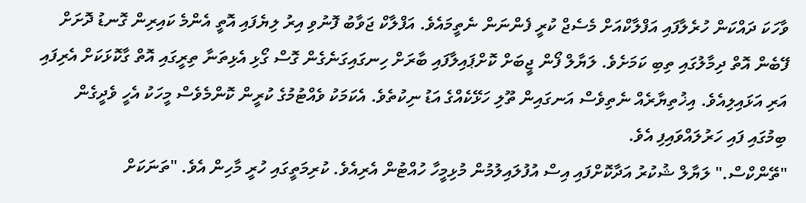ވާހަކަ ދައްކަން ހުރެލާފައި އަފްލާކްއަށް މެސެޖް ކުރީ ފެންނަން ނެތީމައެވެ. އަފްލާކް ޖަވާބު ފޮނުވި އިރު ލިޔެފައި އޮތީ އެންމެ ކައިރިން ގޮނޑު ދޮށަށް ފޭބެން އޮތް ދިމާލުގައި ތިބި ކަމަށެވެ. ލަޔާލް ފޯން ޖީބަށް ކޮށްޕައިލާފައި ބާރަށް ހިނގައިގަނެގެން ގޮސް ގޯޅި އެޅިތަނާ ތިރީގައި އޮތް ގާކޮޅަކަށް އެރިފައި އަރި އަޅައިލިއެވެ. އިޚުތިޔާރެއް ނެތިވެސް އަނގައިން ތޫލި ހަޅޭކެއްގެ އަޑު ނިކުތެވެ. އެކަމަކު ވެއްޓުމުގެ ކުރީން ކޮންމެވެސް މީހަކު އެހީ ވެދީގެން ބިމުގައި ފައި ހަރުލައްވައިފި އެވެ.
"ތޭންކްސް." ލަޔާލް ޝުކުރު އަދާކޮށްފައި އިސް އުފުލައިލުމުން މުޅިމީހާ ހުއްޓުން އެރިއެވެ. ކުރިމަތީގައި ހުރީ މާހިން އެވެ. "ތަނަކަށް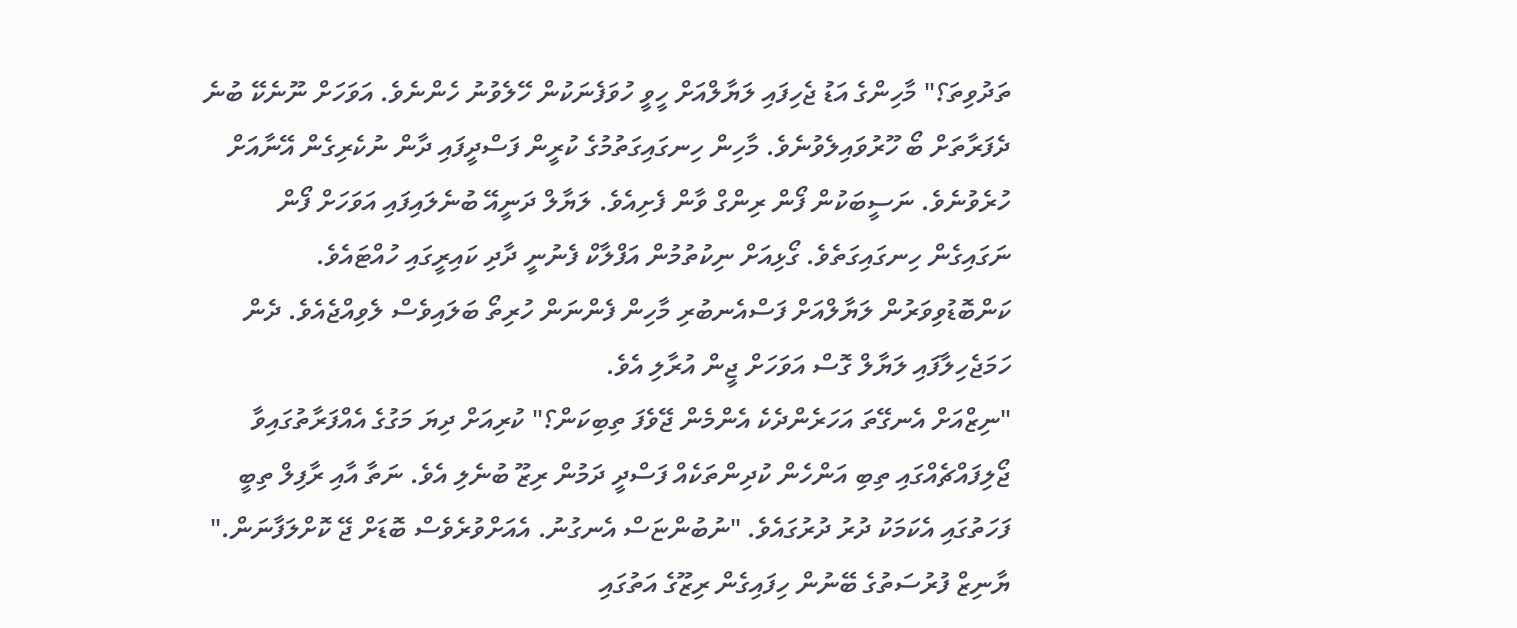ތަދުވިތަ؟" މާހިންގެ އަޑު ޖެހިފައި ލަޔާލްއަށް ހީވީ ހުވަފެނަކުން ހޭލެވުނު ހެންނެވެ. އަވަހަށް ނޫނެކޭ ބުނެ ދެފަރާތަށް ބޯ ހޫރުވައިލެވުނެވެ. މާހިން ހިނގައިގަތުމުގެ ކުރީން ފަސްދީފައި ދާން ނުކެރިގެން އޭނާއަށް ހުރެވުނެވެ. ނަސީބަކުން ފޯން ރިންގް ވާން ފެށިއެވެ. ލަޔާލް ދަނީއޭ ބުނެލައިފައި އަވަހަށް ފޯން ނަގައިގެން ހިނގައިގަތެވެ. ގޯޅިއަށް ނިކުތުމުން އަފްލާކް ފެނުނީ ދާދި ކައިރީގައި ހުއްޓައެވެ. ކަންބޮޑުވިވަރުން ލަޔާލްއަށް ފަސްއެނބުރި މާހިން ފެންނަން ހުރިތޯ ބަލައިވެސް ލެވިއްޖެއެވެ. ދެން ހަމަޖެހިލާފައި ލަޔާލް ގޮސް އަވަހަށް ޖީން އުރާލި އެވެ.
"ނިޒްއަށް އެނގޭތަ އަހަރެންދެކެ އެންމެން ޖޭވެފަ ތިބިކަން؟" ކުރިއަށް ދިޔަ މަގުގެ އެއްފަރާތުގައިވާ ޖޯލިފައްޗެއްގައި ތިބި އަންހެން ކުދިންތަކެއް ފަސްދީ ދަމުން ރިޒޫ ބުނެލި އެވެ. ނަތާ އާއި ރާފިލް ތިބީ ފަހަތުގައި އެކަމަކު ދުރު ދުރުގައެވެ. "ނުބުންޏަސް އެނގުނު. އެއަށްވުރެވެސް ބޮޑަށް ޖޭ ކޮށްލަފާނަން." ޔާނިޒް ފުރުސަތުގެ ބޭނުން ހިފައިގެން ރިޒޫގެ އަތުގައި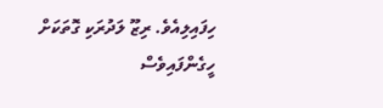ހިފައިލިއެވެ. ރިޒޫ ލަދުރަކި ގޮތަކަށް ހީގެންފައިވެސް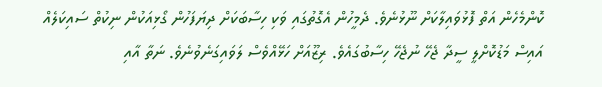ކޮންމެހެން އަތް ފޮޅުވައިލާކަށް ނޫޅުނެވެ. ދެމީހުން އެގޮތުގައި ވަކި ހިސާބަކަށް ދިޔަފަހުން ގޯޅިއަކުން ނިކުތް ސައިކަލެއް އައިސް މަޑުކޮށްލީ ސީދާ ޖެހޭ ނުޖެހޭ ހިސާބުގައެވެ. ރިޒޫއަށް ހަޅޭއްވެސް ލަވައިގަނެވުނެވެ. ނަތާ އާއި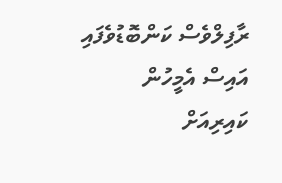ރާފިލްވެސް ކަންބޮޑުވެފައި އައިސް އެމީހުން ކައިރިއަށް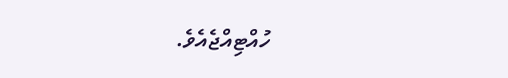ހުއްޓިއްޖެއެވެ.